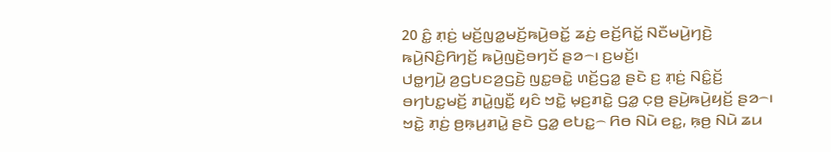20 ꤢꤨ꤭ ꤊ꤫ꤢꤦ꤬ ꤗꤢꤩ꤬ꤜꤤ꤭ꤗꤢꤩ꤬ꤒꤣꤧ꤬ꤋꤢꤩ꤭ ꤘꤢꤦ꤬ ꤕꤢꤩ꤬ꤖꤢꤩ꤭ ꤡꤢꤪꤗꤣꤧ꤬ꤚꤢꤧ꤬ ꤒꤣꤧ꤬ꤡꤢꤨ꤬ꤖꤚꤢꤩ꤬ ꤒꤣꤧ꤬ꤜꤢꤧ꤬ꤋꤚꤢꤩ ꤔꤤ꤮꤯ ꤢ꤬ꤗꤢꤩ꤬꤯
ꤓꤥ꤭ꤚꤣꤧ꤬ ꤤ꤬ꤞꤝꤢꤤ꤬ꤞꤢꤧ꤬ ꤜꤢ꤭ꤋꤢꤧ꤭ ꤛꤢꤩ꤬ꤞꤤ꤭ ꤔꤢꤧ ꤢ꤬ ꤊ꤫ꤢꤦ꤬ ꤡꤢꤨ꤭ꤢꤩ꤬ ꤋꤚꤝꤢ꤭ꤗꤢꤩ꤬ ꤊꤣꤧ꤭ꤜꤢꤪ꤭ ꤟꤢꤨ ꤠꤢꤧ꤭ ꤗ꤫ꤢ꤬ꤊꤢꤧ꤭ ꤞꤤ꤭ ꤍ꤫ꤥ꤬ ꤔꤣꤧ꤬ꤒꤣꤧ꤬ꤟꤢꤩ꤬ ꤔꤤ꤮꤯ ꤠꤢꤧ꤭ ꤊ꤫ꤢꤦ꤬ ꤥ꤬ꤒ꤫ꤣ꤬ꤊꤣꤧ꤭ ꤔꤢꤧ ꤞꤤ꤭ ꤕꤝꤢ꤭꤮ ꤖꤥ ꤡꤣꤧ ꤕꤢ꤭, ꤒ꤫ꤥ꤬ ꤡꤣꤧ ꤘꤣ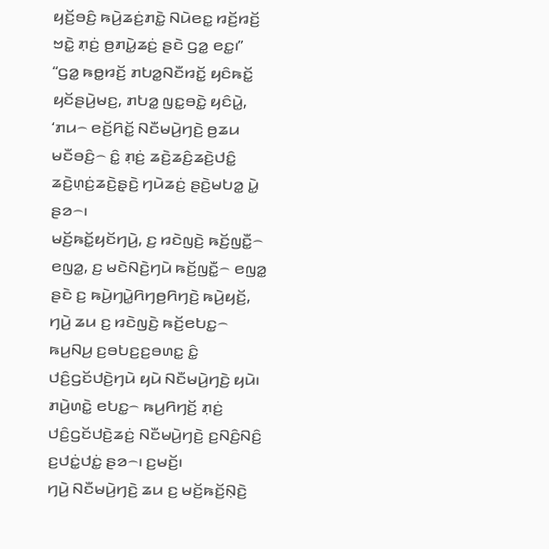ꤟꤢꤩ꤬ꤋꤢꤨ꤬ ꤒꤣꤧ꤬ꤘꤢꤦ꤬ꤊꤢꤧ꤭ ꤡꤣꤧꤕꤢ꤭ ꤙꤢꤩ꤬ꤙꤢꤩ꤬ ꤠꤢꤧ꤭ ꤊ꤫ꤢꤦ꤬ ꤥ꤬ꤊꤣꤧ꤭ꤘꤢꤦ꤬ ꤔꤢꤧ ꤞꤤ꤭ ꤕꤢ꤭꤯”
“ꤞꤤ꤭ ꤒꤥ꤭ꤙꤢꤩ꤬ ꤊꤝꤤ꤭ꤡꤢꤪꤙꤢꤩ꤭ ꤟꤢꤨꤒꤢꤩ꤭ ꤟꤢꤩꤔꤣꤧ꤬ꤗꤢ꤬, ꤊꤝꤤ꤭ ꤜꤢ꤭ꤋꤢꤧ꤭ ꤟꤢꤨꤣꤧ꤭, ‘ꤊꤣ꤮ ꤕꤢꤩ꤬ꤖꤢꤩ꤭ ꤡꤢꤪꤗꤣꤧ꤬ꤚꤢꤧ꤬ ꤥ꤬ꤘꤣ ꤗꤢꤪꤋꤢꤨ꤬꤮ ꤢꤨ꤭ ꤊ꤫ꤢꤦ꤬ ꤘꤢꤧ꤬ꤘꤢꤨ꤬ꤘꤢꤧ꤬ꤓꤢꤨ꤭ ꤘꤢꤧ꤬ꤛ꤫ꤢꤦ꤬ꤘꤢꤧ꤬ꤔ꤫ꤢꤧ꤬ ꤚꤣꤧꤘꤢꤦ꤬ ꤔꤢꤧ꤬ꤗꤝꤤ꤭ ꤣꤧ꤭ ꤔꤤ꤮꤯
ꤗꤢꤩ꤬ꤒꤢꤩ꤭ꤟꤢꤩꤚꤣꤧ꤬, ꤢ꤬ ꤙꤢꤧꤜꤢꤧ꤬ ꤒꤢꤩ꤬ꤜꤢꤪ꤭꤮ ꤕꤜꤤ꤭, ꤢ꤬ ꤗꤢꤧꤡꤢꤧ꤬ꤚꤣꤧ ꤒꤢꤩ꤬ꤜꤢꤪ꤭꤮ ꤕꤜꤤ꤭ ꤔꤢꤧ ꤢ꤬ ꤒꤣꤧ꤬ꤚꤣꤧ꤭ꤖꤚꤥ꤬ꤖꤚꤢꤧ꤬ ꤒꤣꤧ꤬ꤟꤢꤩ꤬, ꤚꤣꤧ꤬ ꤘꤣ ꤢ꤬ ꤙꤢꤧꤜꤢꤧ꤬ ꤒꤢꤩ꤬ꤕꤝꤢ꤭꤮ ꤒꤣ꤬ꤡꤣ꤬ ꤢ꤬ꤋꤝꤢ꤬ꤢ꤬ꤋꤛꤢ꤭ ꤢꤨ꤭ ꤓꤢꤨ꤬ꤞꤢꤩꤓꤢꤧ꤬ꤚꤣꤧ ꤟꤣꤧ ꤡꤢꤪꤗꤣꤧ꤬ꤚꤢꤧ꤬ ꤟꤣꤧ꤯ ꤊꤣꤧ꤬ꤛꤢꤧ꤭ ꤕꤝꤢ꤭꤮ ꤒꤣ꤬ꤖꤚꤢꤩ꤬ ꤊ꤫ꤢꤦ꤬ ꤓꤢꤨ꤬ꤞꤢꤩꤓꤢꤧ꤬ꤘꤢꤦ꤬ ꤡꤢꤪꤗꤣꤧ꤬ꤚꤢꤧ꤬ ꤢ꤬ꤡꤢꤨ꤬ꤡꤢꤨ꤬ ꤢ꤬ꤓꤢꤦ꤭ꤓꤢꤦ꤭ ꤔꤤ꤮꤯ ꤢ꤬ꤗꤢꤩ꤬꤯
ꤚꤣꤧ꤬ ꤡꤢꤪꤗꤣꤧ꤬ꤚꤢꤧ꤬ ꤘꤣ ꤢ꤬ ꤗꤢꤩ꤬ꤒꤢꤩ꤬ꤡ꤫ꤢꤧ꤬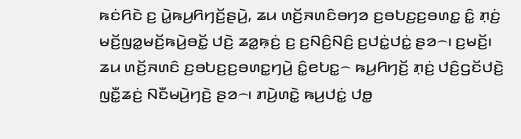ꤒꤢꤦꤖꤢꤧ ꤢ꤬ ꤣꤧ꤭ꤒꤣ꤬ꤖꤚꤢꤩ꤬ꤔꤣꤧ꤬, ꤘꤣ ꤛꤢꤩ꤬ꤏꤛꤢꤨꤋꤚꤤ ꤢ꤬ꤋꤝꤢ꤬ꤢ꤬ꤋꤛꤢ꤭ ꤢꤨ꤭ ꤊ꤫ꤢꤦ꤬ ꤗꤢꤩ꤬ꤜꤤ꤭ꤗꤢꤩ꤬ꤒꤣꤧ꤬ꤋꤢꤩ꤭ ꤓꤢꤧ꤬ ꤘꤤ꤭ꤒ꤫ꤢꤦ꤬ ꤢ꤬ ꤢ꤬ꤡꤢꤨ꤬ꤡꤢꤨ꤬ ꤢ꤬ꤓꤢꤦ꤭ꤓꤢꤦ꤭ ꤔꤤ꤮꤯ ꤢ꤬ꤗꤢꤩ꤬꤯
ꤘꤣ ꤛꤢꤩ꤬ꤏꤛꤢꤨ ꤢ꤬ꤋꤝꤢ꤬ꤢ꤬ꤋꤛꤢ꤭ꤚꤣꤧ꤬ ꤢꤨ꤭ꤕꤝꤢ꤭꤮ ꤒꤣ꤬ꤖꤚꤢꤩ꤬ ꤊ꤫ꤢꤦ꤬ ꤓꤢꤨ꤬ꤞꤢꤩꤓꤢꤧ꤬ ꤜꤢꤪ꤭ꤘꤢꤦ꤬ ꤡꤢꤪꤗꤣꤧ꤬ꤚꤢꤧ꤬ ꤔꤤ꤮꤯ ꤊꤣꤧ꤬ꤛꤢꤧ꤭ ꤒꤣ꤬ꤓꤢꤦ꤭ ꤓꤥ꤭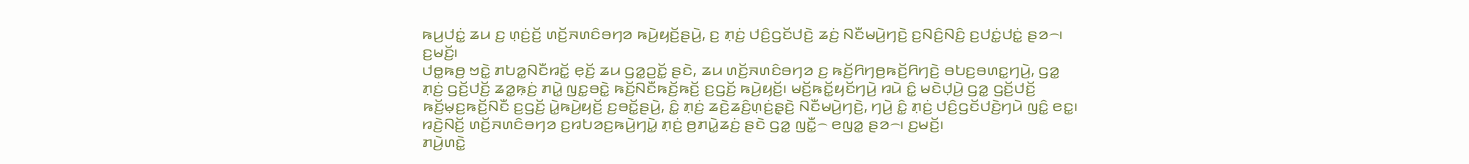ꤒꤣ꤬ꤓꤢꤦ꤭ ꤘꤣ ꤢ꤬ ꤛ꤫ꤢꤦ꤬ꤢꤩ꤬ ꤛꤢꤩ꤬ꤏꤛꤢꤨꤋꤚꤤ ꤒꤣꤧ꤬ꤟꤢꤩ꤬ꤔꤣꤧ꤬, ꤢ꤬ ꤊ꤫ꤢꤦ꤬ ꤓꤢꤨ꤬ꤞꤢꤩꤓꤢꤧ꤬ ꤘꤢꤦ꤬ ꤡꤢꤪꤗꤣꤧ꤬ꤚꤢꤧ꤬ ꤢ꤬ꤡꤢꤨ꤬ꤡꤢꤨ꤬ ꤢ꤬ꤓꤢꤦ꤭ꤓꤢꤦ꤭ ꤔꤤ꤮꤯ ꤢ꤬ꤗꤢꤩ꤬꤯
ꤓꤥ꤭ꤒꤥ꤬ ꤠꤢꤧ꤭ ꤊꤝꤤ꤭ꤡꤢꤪꤙꤢꤩ꤭ ꤕ꤫ꤢꤩ꤬ ꤘꤣ ꤞꤤ꤭ꤑꤢꤩ꤭ ꤔꤢꤧ, ꤘꤣ ꤛꤢꤩ꤬ꤏꤛꤢꤨꤋꤚꤤ ꤢ꤬ ꤒꤢꤩ꤬ꤖꤚꤥ꤬ꤒꤢꤩ꤬ꤖꤚꤢꤧ꤬ ꤋꤝꤢ꤬ꤋꤛꤢ꤭ꤚꤣꤧ꤬, ꤞꤤ꤭ ꤊ꤫ꤢꤦ꤬ ꤞꤢꤩ꤬ꤓꤢꤩ꤬ ꤘꤤ꤭ꤒ꤫ꤢꤦ꤬ ꤊꤣꤧ꤭ ꤜꤢ꤭ꤋꤢꤧ꤭ ꤒꤢꤩ꤬ꤡꤢꤪꤒꤢꤩ꤬ꤒꤢꤩ꤬ ꤢ꤬ꤞꤢꤩ꤬ ꤒꤣꤧ꤬ꤟꤢꤩ꤬꤯ ꤗꤢꤩ꤬ꤒꤢꤩ꤭ꤟꤢꤩꤚꤣꤧ꤬ ꤙꤣꤧ ꤢꤨ꤭ ꤗꤢꤧꤓ꤫ꤣꤧ꤬ ꤞꤤ꤭ ꤞꤢꤩ꤬ꤓꤢꤩ꤬ ꤒꤢꤩ꤬ꤗ꤫ꤢ꤬ꤒꤢꤩ꤬ꤡꤢꤪ ꤢ꤬ꤞꤢꤩ꤬ ꤣꤧ꤭ꤒꤣꤧ꤬ꤟꤢꤩ꤬ ꤢ꤬ꤋꤢꤩ꤭ꤔꤣꤧ꤬, ꤢꤨ꤭ ꤊ꤫ꤢꤦ꤬ ꤘꤢꤧ꤬ꤘꤢꤨ꤬ꤛ꤫ꤢꤦ꤬ꤔ꤫ꤢꤧ꤬ ꤡꤢꤪꤗꤣꤧ꤬ꤚꤢꤧ꤬, ꤚꤣꤧ꤬ ꤢꤨ꤭ ꤊ꤫ꤢꤦ꤬ ꤓꤢꤨ꤬ꤞꤢꤩꤓꤢꤧ꤬ꤚꤣꤧ ꤜꤢꤨ꤭ ꤕꤢ꤭꤯
ꤙꤢꤧ꤬ꤡꤢꤩ꤬ ꤛꤢꤩ꤬ꤏꤛꤢꤨꤋꤚꤤ ꤢ꤬ꤙꤝꤤꤢ꤬ꤒꤣꤧ꤬ꤚꤣꤧ꤭ ꤊ꤫ꤢꤦ꤬ ꤥ꤬ꤊꤣꤧ꤭ꤘꤢꤦ꤬ ꤔꤢꤧ ꤞꤤ꤭ ꤜꤢꤪ꤭꤮ ꤕꤜꤤ꤭ ꤔꤤ꤮꤯ ꤢ꤬ꤗꤢꤩ꤬꤯
ꤊꤣꤧ꤬ꤛꤢꤧ꤭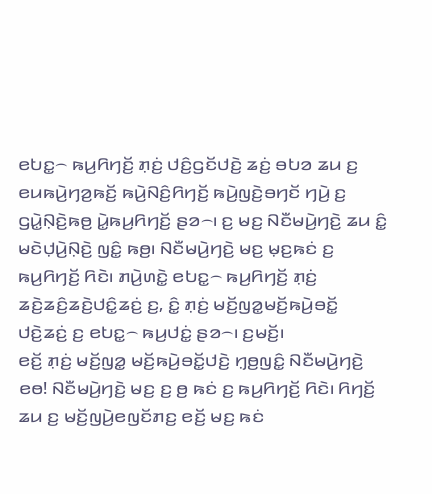ꤕꤝꤢ꤭꤮ ꤒꤣ꤬ꤖꤚꤢꤩ꤬ ꤊ꤫ꤢꤦ꤬ ꤓꤢꤨ꤬ꤞꤢꤩꤓꤢꤧ꤬ ꤘꤢꤦ꤬ ꤋꤝꤤ ꤘꤣ ꤢ꤬ ꤕꤣꤒꤣꤧ꤬ꤚꤤ꤬ꤒꤢꤩ꤬ ꤒꤣꤧ꤬ꤡꤢꤨ꤬ꤖꤚꤢꤩ꤬ ꤒꤣꤧ꤬ꤜꤢꤧ꤬ꤋꤚꤢꤩ ꤚꤣꤧ꤬ ꤢ꤬ ꤞꤣꤧ꤭ꤡ꤫ꤢꤧ꤬ꤒꤥ꤬ ꤣꤧ꤭ꤒꤣ꤬ꤖꤚꤢꤩ꤬ ꤔꤤ꤮꤯ ꤢ꤬ ꤗꤢ꤬ ꤡꤢꤪꤗꤣꤧ꤬ꤚꤢꤧ꤬ ꤘꤣ ꤢꤨ꤭ ꤗꤢꤧꤓ꤫ꤣꤧ꤬ꤡ꤫ꤢꤧ꤬ ꤜꤢꤨ꤭ ꤒꤥ꤬꤯ ꤡꤢꤪꤗꤣꤧ꤬ꤚꤢꤧ꤬ ꤗꤢ꤬ ꤗ꤫ꤢ꤬ꤒꤢꤦ ꤢ꤬ ꤒꤣ꤬ꤖꤚꤢꤩ꤬ ꤖꤢꤧ꤯ ꤊꤣꤧ꤬ꤛꤢꤧ꤭ ꤕꤝꤢ꤭꤮ ꤒꤣ꤬ꤖꤚꤢꤩ꤬ ꤊ꤫ꤢꤦ꤬ ꤘꤢꤧ꤬ꤘꤢꤨ꤬ꤘꤢꤧ꤬ꤓꤢꤨ꤭ꤘꤢꤦ꤬ ꤢ꤬, ꤢꤨ꤭ ꤊ꤫ꤢꤦ꤬ ꤗꤢꤩ꤬ꤜꤤ꤭ꤗꤢꤩ꤬ꤒꤣꤧ꤬ꤋꤢꤩ꤭ ꤓꤢꤧ꤬ꤘꤢꤦ꤬ ꤢ꤬ ꤕꤝꤢ꤭꤮ ꤒꤣ꤬ꤓꤢꤦ꤭ ꤔꤤ꤮꤯ ꤢ꤬ꤗꤢꤩ꤬꤯
ꤕꤢꤩ꤬ ꤊ꤫ꤢꤦ꤬ ꤗꤢꤩ꤬ꤜꤤ꤭ ꤗꤢꤩ꤬ꤒꤣꤧ꤬ꤋꤢꤩ꤭ꤓꤢꤧ꤬ ꤚ꤫ꤥ꤬ꤜꤢꤨ꤭ ꤡꤢꤪꤗꤣꤧ꤬ꤚꤢꤧ꤬ ꤕꤥ! ꤡꤢꤪꤗꤣꤧ꤬ꤚꤢꤧ꤬ ꤗꤢ꤬ ꤢ꤬ ꤥ꤬ ꤒꤢꤦ ꤢ꤬ ꤒꤣ꤬ꤖꤚꤢꤩ꤬ ꤖꤢꤧ꤯ ꤖꤚꤢꤩ꤬ ꤘꤣ ꤢ꤬ ꤗꤢꤩ꤬ꤜꤣꤧ꤬ꤕꤜꤢꤩꤊꤢ꤬ ꤕꤢꤩ꤬ ꤗꤢ꤬ ꤒꤢꤦ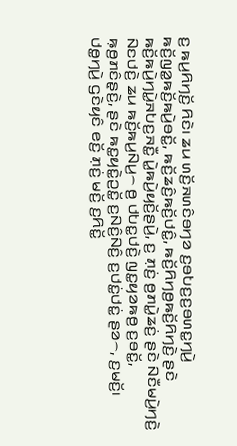ꤢ꤬ ꤒꤣ꤬ꤖꤚꤢꤩ꤬ ꤖꤢꤧ꤯ ꤘꤣ ꤛꤢꤩ꤬ꤏꤛꤢꤨꤋꤚꤤ ꤢ꤬ꤋꤝꤢ꤬ꤢ꤬ꤋꤛꤢ꤭ꤚꤣꤧ꤬ ꤒꤢꤩ꤬ꤜꤤ꤭ꤒꤢꤩ꤬ꤒꤣꤧ꤬ꤋꤢꤩ꤭, ꤒꤢꤩ꤬ꤘꤢꤨ꤬ꤒꤢꤩ꤬ꤓꤢꤨ꤭, ꤒꤢꤩ꤬ꤖꤚꤥ꤬ꤒꤢꤩ꤬ꤖꤚꤢꤧ꤬ ꤔꤢꤧ ꤒꤢꤩ꤬ꤒꤣꤧ꤬ꤚꤣꤧ꤭ꤏꤝꤢ꤬ꤏꤢꤪ꤭ ꤣꤧ꤭ꤒꤣꤧ꤬ꤟꤢꤩ꤬ꤔꤣꤧ꤬, ꤢ꤬ ꤊ꤫ꤢꤦ꤬ ꤥ꤬ꤊꤣꤧ꤭ꤘꤢꤦ꤬ ꤔꤢꤧ ꤡꤢꤪꤗꤣꤧ꤬ꤚꤢꤧ꤬ ꤡꤢꤓꤢꤧ꤬ ꤘꤣ ꤒꤢꤩ꤬ꤒꤣ꤬ꤡꤣ꤬꤮ ꤥ꤬ ꤓꤝꤢ꤭ꤓꤢꤧ꤬ ꤜꤢ꤭ꤟꤤꤒꤥ꤬ ꤢ꤬ꤋꤢꤩ꤭, ꤒ꤫ꤥ꤬ꤊꤢꤨꤔ꤫ꤢꤧ꤬, ꤔꤢꤧ ꤒꤢ꤭ꤟꤢꤧ꤭ꤑꤢꤩ꤭ ꤢ꤬ꤡꤢꤨ꤬ꤡꤢꤨ꤬ ꤢ꤬ꤓꤢꤦ꤭ꤓꤢꤦ꤭ ꤔꤤ꤮, ꤢ꤬ꤗꤢꤩ꤬꤯
ꤓꤥ꤭ꤚꤣꤧ꤬ ꤞꤢꤧꤟꤢꤨ ꤕꤢꤩ꤬ ꤊ꤫ꤢꤦ꤬ ꤗꤢꤩ꤬ ꤢ꤬ꤖꤢꤩ꤭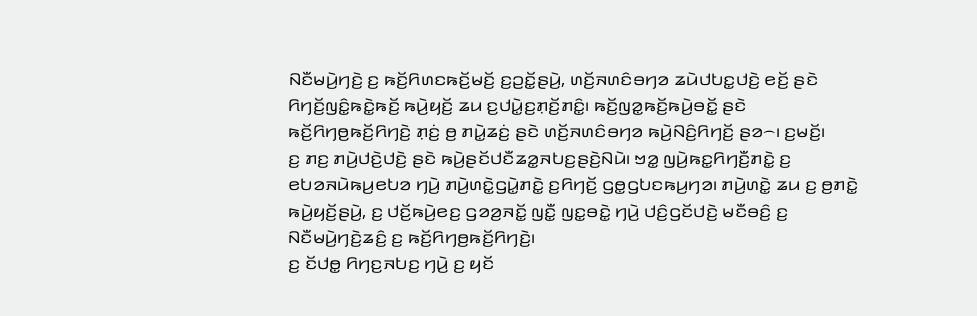ꤡꤢꤪꤗꤣꤧ꤬ꤚꤢꤧ꤬ ꤢ꤬ ꤒꤢꤩ꤬ꤖꤛꤢꤒꤢꤩ꤬ꤗꤢꤩ꤬ ꤢ꤬ꤑꤢꤩ꤭ꤔꤣꤧ꤬, ꤛꤢꤩ꤬ꤏꤛꤢꤨꤋꤚꤤ ꤘꤣꤧꤓꤝꤢ꤭ꤓꤢꤧ꤬ ꤕꤢꤩ꤬ ꤔꤢꤧ ꤖꤚꤢꤩ꤬ꤜꤢꤨ꤭ꤒꤢꤧ꤭ꤒꤢꤩ꤬ ꤒꤣꤧ꤬ꤟꤢꤩ꤬ ꤘꤣ ꤢ꤬ꤓꤣꤧ꤭ꤢ꤬ꤊ꤫ꤢꤩ꤬ꤊꤢꤨ꤭꤯ ꤒꤢꤩ꤬ꤜꤤ꤭ꤒꤢꤩ꤬ꤒꤣꤧ꤬ꤋꤢꤩ꤭ ꤔꤢꤧ ꤒꤢꤩ꤬ꤖꤚꤥ꤬ꤒꤢꤩ꤬ꤖꤚꤢꤧ꤬ ꤊ꤫ꤢꤦ꤬ ꤥ꤬ ꤊꤣꤧ꤭ꤘꤢꤦ꤬ ꤔꤢꤧ ꤛꤢꤩ꤬ꤏꤛꤢꤨꤋꤚꤤ ꤒꤣꤧ꤬ꤡꤢꤨ꤬ꤖꤚꤢꤩ꤬ ꤔꤤ꤮꤯ ꤢ꤬ꤗꤢꤩ꤬꤯
ꤢ꤬ ꤊꤢ꤬ ꤊꤣꤧ꤬ꤓꤢꤧ꤬ꤓꤢꤧ꤬ ꤔꤢꤧ ꤒꤣꤧ꤬ꤔꤢꤩꤓꤢꤪꤘꤤ꤭ꤏꤝꤢ꤬ꤔꤢꤧ꤬ꤡꤣꤧ꤯ ꤠꤤ꤭ ꤜꤣꤧ꤬ꤒꤢ꤭ꤖꤚꤢꤪ꤬ꤊꤢꤧ꤭ ꤢ꤬ ꤕꤝꤤꤏꤣꤧꤒꤣ꤬ꤕꤝꤤ ꤚꤣꤧ꤬ ꤊꤣꤧ꤬ꤛꤢꤧ꤭ꤞꤣꤧ꤭ꤊꤢꤧ꤭ ꤢ꤬ꤖꤚꤢꤩ꤬ ꤞꤥ꤭ꤞꤝꤢꤒꤣ꤬ꤚꤤ꤯ ꤊꤣꤧ꤬ꤛꤢꤧ꤭ ꤘꤣ ꤢ꤬ ꤥ꤬ꤊꤢꤧ꤭ ꤒꤣꤧ꤬ꤟꤢꤩ꤬ꤔꤣꤧ꤬, ꤢ꤬ ꤓꤢꤩ꤬ꤒꤣꤧ꤬ꤕꤢ꤬ ꤞꤤꤤ꤬ꤏꤢꤩ꤭ ꤜꤢꤪ꤭ ꤜꤢ꤭ꤋꤢꤧ꤭ ꤚꤣꤧ꤬ ꤓꤢꤨ꤬ꤞꤢꤩꤓꤢꤧ꤬ ꤗꤢꤪꤋꤢꤨ꤬ ꤢ꤬ ꤡꤢꤪꤗꤣꤧ꤬ꤚꤢꤧ꤬ꤘꤢꤨ꤬ ꤢ꤬ ꤒꤢꤩ꤬ꤖꤚꤥ꤬ꤒꤢꤩ꤬ꤖꤚꤢꤧ꤬꤯
ꤢ꤬ ꤢꤩꤓꤥ꤭ ꤖꤚꤢ꤬ꤏꤝꤢ꤬ ꤚꤣꤧ꤬ ꤢ꤬ ꤟꤢꤩ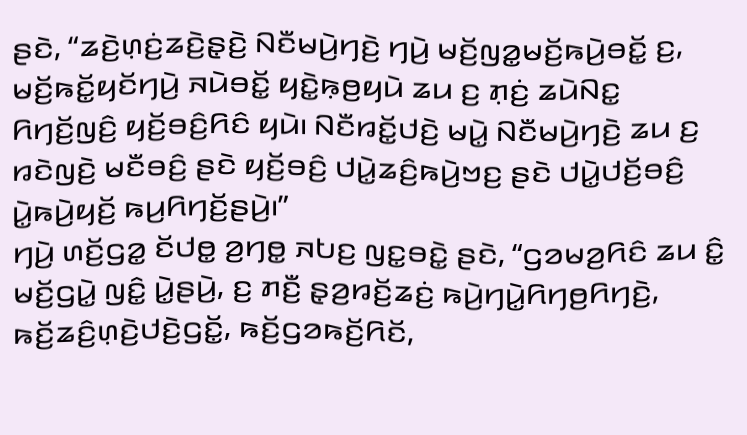ꤔꤢꤧ, “ꤘꤢꤧ꤬ꤛ꤫ꤢꤦ꤬ꤘꤢꤧ꤬ꤔ꤫ꤢꤧ꤬ ꤡꤢꤪꤗꤣꤧ꤬ꤚꤢꤧ꤬ ꤚꤣꤧ꤬ ꤗꤢꤩ꤬ꤜꤤ꤭ꤗꤢꤩ꤬ꤒꤣꤧ꤬ꤋꤢꤩ꤭ ꤢ꤬, ꤗꤢꤩ꤬ꤒꤢꤩ꤭ꤟꤢꤩꤚꤣꤧ꤬ ꤏꤣꤧꤋꤢꤩ꤭ ꤟꤢꤧ꤭ꤒ꤫ꤥ꤬ꤟꤣꤧ ꤘꤣ ꤢ꤬ ꤊ꤫ꤢꤦ꤬ ꤘꤣꤧꤡꤢ꤭ ꤖꤚꤢꤩ꤬ꤜꤢꤨ꤬ ꤟꤢꤩ꤬ꤋꤢꤨ꤬ꤖꤢꤨ ꤟꤣꤧ꤯ ꤡꤢꤪꤙꤢꤩ꤭ꤓꤢꤧ꤬ ꤗꤣꤧ꤭ ꤡꤢꤪꤗꤣꤧ꤬ꤚꤢꤧ꤬ ꤘꤣ ꤢ꤬ ꤙꤢꤧꤜꤢꤧ꤬ ꤗꤢꤪꤋꤢꤨ꤬ ꤔꤢꤧ ꤟꤢꤩ꤬ꤋꤢꤨ꤬ ꤓꤣꤧ꤭ꤘꤢꤨ꤬ꤒꤣꤧ꤬ꤠꤢ꤬ ꤔꤢꤧ ꤓꤣꤧ꤭ꤓꤢꤩ꤬ꤋꤢꤨ꤬ ꤣꤧ꤭ꤒꤣꤧ꤬ꤟꤢꤩ꤬ ꤒꤣ꤬ꤖꤚꤢꤩ꤬ꤔꤣꤧ꤬꤯”
ꤚꤣꤧ꤬ ꤛꤢꤩ꤬ꤞꤤ꤭ ꤢꤩꤓꤥ꤭ ꤤ꤬ꤚꤥ꤭ ꤏꤝꤢ꤬ ꤜꤢ꤭ꤋꤢꤧ꤭ ꤔꤢꤧ, “ꤞꤤꤗꤤ꤬ꤖꤢꤨ ꤘꤣ ꤢꤨ꤭ ꤗꤢꤩ꤬ꤞꤣꤧ꤭ ꤜꤢꤨ꤭ ꤣꤧ꤭ꤔꤣꤧ꤬, ꤢ꤬ ꤊꤢꤪ꤬ ꤔ꤫ꤤ꤬ꤙꤢꤩ꤬ꤘꤢꤦ꤬ ꤒꤣꤧ꤬ꤚꤣꤧ꤭ꤖꤚꤥ꤬ꤖꤚꤢꤧ꤬, ꤒꤢꤩ꤬ꤘꤢꤨ꤬ꤛ꤫ꤢꤧ꤬ꤓꤢꤧ꤬ꤞꤢꤩ꤭, ꤒꤢꤩ꤬ꤞꤤꤒꤢꤩ꤬ꤖꤢꤩ,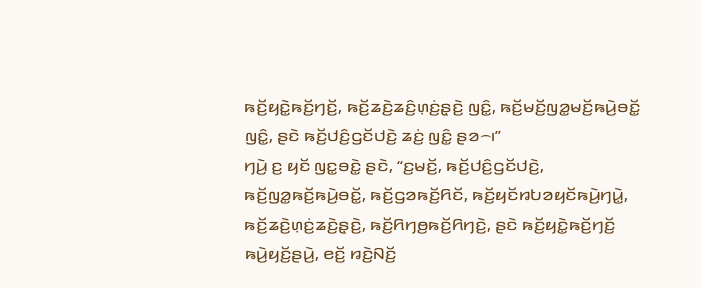ꤒꤢꤩ꤬ꤟꤢꤧ꤭ꤒꤢꤩ꤬ꤚꤢꤩ꤬, ꤒꤢꤩ꤬ꤘꤢꤧ꤬ꤘꤢꤨ꤬ꤛ꤫ꤢꤦ꤬ꤔ꤫ꤢꤧ꤬ ꤜꤢꤨ꤭, ꤒꤢꤩ꤬ꤗꤢꤩ꤬ꤜꤤ꤭ꤗꤢꤩ꤬ꤒꤣꤧ꤬ꤋꤢꤩ꤭ ꤜꤢꤨ꤭, ꤔꤢꤧ ꤒꤢꤩ꤬ꤓꤢꤨ꤬ꤞꤢꤩꤓꤢꤧ꤬ ꤘꤢꤦ꤬ ꤜꤢꤨ꤭ ꤔꤤ꤮꤯”
ꤚꤣꤧ꤬ ꤢ꤬ ꤟꤢꤩ ꤜꤢ꤭ꤋꤢꤧ꤭ ꤔꤢꤧ, “ꤢ꤬ꤗꤢꤩ꤬, ꤒꤢꤩ꤬ꤓꤢꤨ꤬ꤞꤢꤩꤓꤢꤧ꤬, ꤒꤢꤩ꤬ꤜꤤ꤭ꤒꤢꤩ꤬ꤒꤣꤧ꤬ꤋꤢꤩ꤭, ꤒꤢꤩ꤬ꤞꤤꤒꤢꤩ꤬ꤖꤢꤩ, ꤒꤢꤩ꤬ꤟꤢꤩꤙꤝꤤꤟꤢꤩꤒꤣꤧ꤬ꤚꤣꤧ꤭, ꤒꤢꤩ꤬ꤘꤢꤧ꤬ꤛ꤫ꤢꤦ꤬ꤘꤢꤧ꤬ꤔ꤫ꤢꤧ꤬, ꤒꤢꤩ꤬ꤖꤚꤥ꤬ꤒꤢꤩ꤬ꤖꤚꤢꤧ꤬, ꤔꤢꤧ ꤒꤢꤩ꤬ꤟꤢꤧ꤭ꤒꤢꤩ꤬ꤚꤢꤩ꤬ ꤒꤣꤧ꤬ꤟꤢꤩ꤬ꤔꤣꤧ꤬, ꤕꤢꤩ꤬ ꤙꤢꤧ꤬ꤡꤢꤩ꤬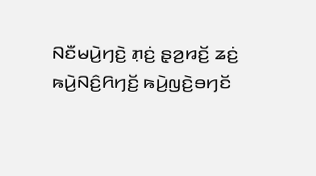ꤡꤢꤪꤗꤣꤧ꤬ꤚꤢꤧ꤬ ꤊ꤫ꤢꤦ꤬ ꤔ꤫ꤤ꤬ꤙꤢꤩ꤬ ꤘꤢꤦ꤬ ꤒꤣꤧ꤬ꤡꤢꤨ꤬ꤖꤚꤢꤩ꤬ ꤒꤣꤧ꤬ꤜꤢꤧ꤬ꤋꤚꤢꤩ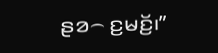ꤔꤤ꤮ ꤢ꤬ꤗꤢꤩ꤬꤯”